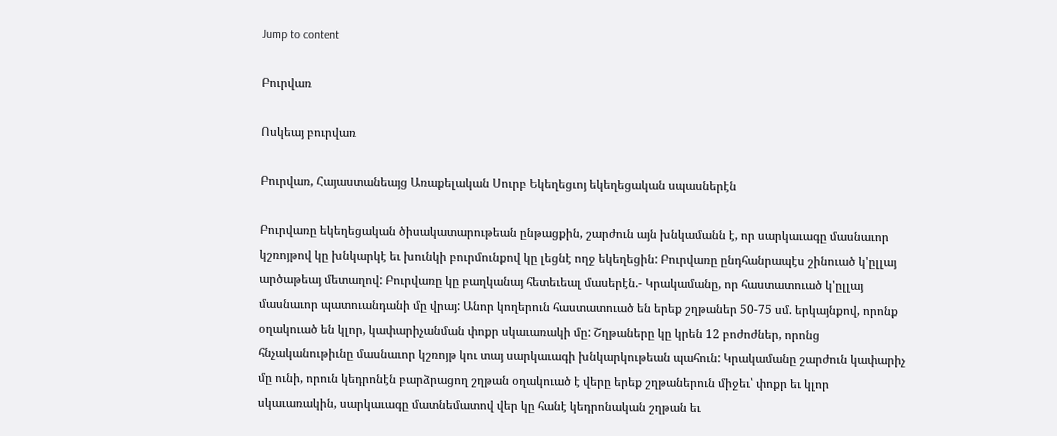Jump to content

Բուրվառ

Ոսկեայ բուրվառ

Բուրվառ, Հայաստանեայց Առաքելական Սուրբ Եկեղեցւոյ եկեղեցական սպասներէն

Բուրվառը եկեղեցական ծիսակատարութեան ընթացքին, շարժուն այն խնկամանն է, որ սարկաւագը մասնաւոր կշռոյթով կը խնկարկէ եւ խունկի բուրմունքով կը լեցնէ ողջ եկեղեցին: Բուրվառը ընդհանրապէս շինուած կ'ըլլայ արծաթեայ մետաղով: Բուրվառը կը բաղկանայ հետեւեալ մասերէն.- Կրակամանը, որ հաստատուած կ'ըլլայ մասնաւոր պատուանդանի մը վրայ: Անոր կողերուն հաստատուած են երեք շղթաներ 50-75 սմ. երկայնքով, որոնք օղակուած են կլոր, կափարիչանման փոքր սկաւառակի մը: Շղթաները կը կրեն 12 բոժոժներ, որոնց հնչականութիւնը մասնաւոր կշռոյթ կու տայ սարկաւագի խնկարկութեան պահուն: Կրակամանը շարժուն կափարիչ մը ունի, որուն կեդրոնէն բարձրացող շղթան օղակուած է վերը երեք շղթաներուն միջեւ՝ փոքր եւ կլոր սկաւառակին, սարկաւագը մատնեմատով վեր կը հանէ կեդրոնական շղթան եւ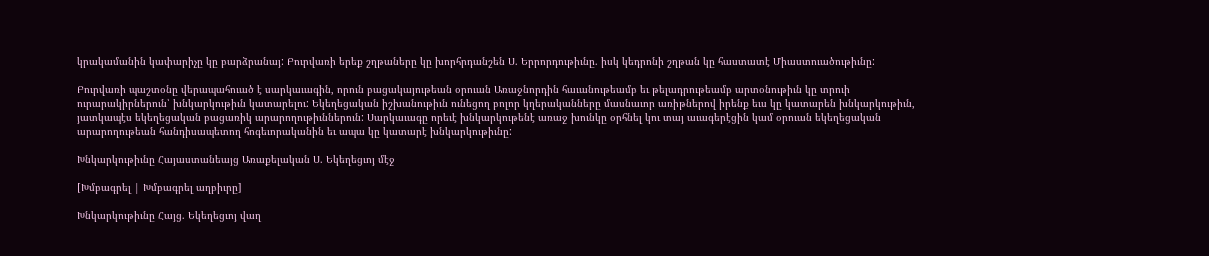կրակամանին կափարիչը կը բարձրանայ: Բուրվառի երեք շղթաները կը խորհրդանշեն Ս. Երրորդութիւնը. իսկ կեդրոնի շղթան կը հաստատէ Միաստուածութիւնը:

Բուրվառի պաշտօնը վերապահուած է սարկաւագին, որուն բացակայութեան օրուան Առաջնորդին հաւանութեամբ եւ թելադրութեամբ արտօնութիւն կը տրուի ուրարակիրներուն՝ խնկարկութիւն կատարելու: Եկեղեցական իշխանութիւն ունեցող բոլոր կղերականները մասնաւոր առիթներով իրենք եւս կը կատարեն խնկարկութիւն, յատկապէս եկեղեցական բացառիկ արարողութիւններուն: Սարկաւագը որեւէ խնկարկութենէ առաջ խունկը օրհնել կու տայ աւագերէցին կամ օրուան եկեղեցական արարողութեան հանդիսապետող հոգեւորականին եւ ապա կը կատարէ խնկարկութիւնը:

Խնկարկութիւնը Հայաստանեայց Առաքելական Ս. Եկեղեցւոյ մէջ

[Խմբագրել | Խմբագրել աղբիւրը]

Խնկարկութիւնը Հայց. Եկեղեցւոյ վաղ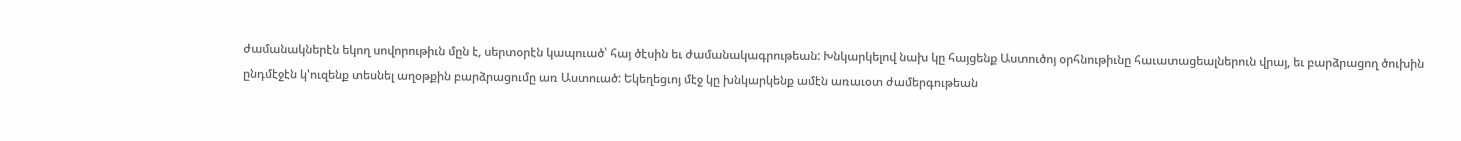ժամանակներէն եկող սովորութիւն մըն է, սերտօրէն կապուած՝ հայ ծէսին եւ ժամանակագրութեան: Խնկարկելով նախ կը հայցենք Աստուծոյ օրհնութիւնը հաւատացեալներուն վրայ, եւ բարձրացող ծուխին ընդմէջէն կ'ուզենք տեսնել աղօթքին բարձրացումը առ Աստուած: Եկեղեցւոյ մէջ կը խնկարկենք ամէն առաւօտ ժամերգութեան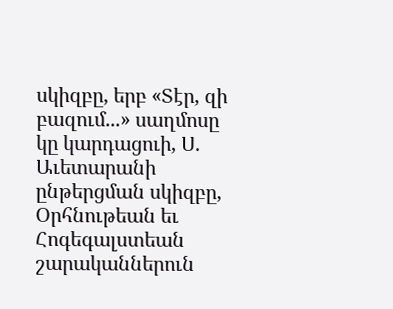սկիզբը, երբ «Տէր, զի բազում...» սաղմոսը կը կարդացուի, Ս. Աւետարանի ընթերցման սկիզբը, Օրհնութեան եւ Հոգեգալստեան շարականներուն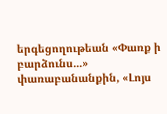երգեցողութեան «Փառք ի բարձունս...» փառաբանանքին, «Լոյս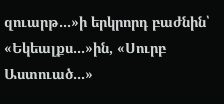զուարթ...»ի երկրորդ բաժնին՝ «Եկեալքս...»ին, «Սուրբ Աստուած...»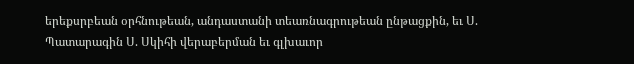երեքսրբեան օրհնութեան, անդաստանի տեառնագրութեան ընթացքին, եւ Ս. Պատարագին Ս. Սկիհի վերաբերման եւ գլխաւոր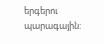երգերու պարագային: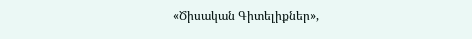«Ծիսական Գիտելիքներ»,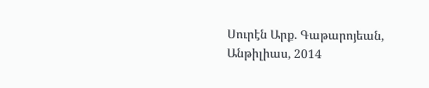Սուրէն Արք. Գաթարոյեան, Անթիլիաս, 2014